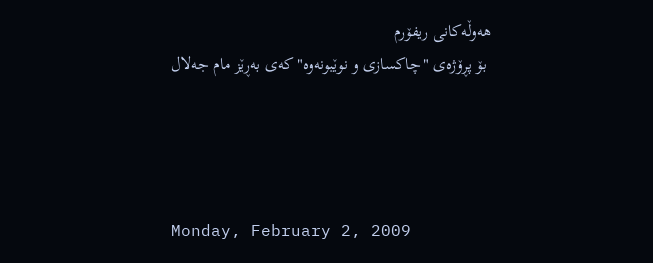هه‌وڵه‌كانی‌ ریفۆرم
 بۆ پڕۆژه‌ی‌ "چاكسازی‌ و نوێبونه‌وه‌"كه‌ی‌ به‌ڕێز مام جه‌لال




Monday, February 2, 2009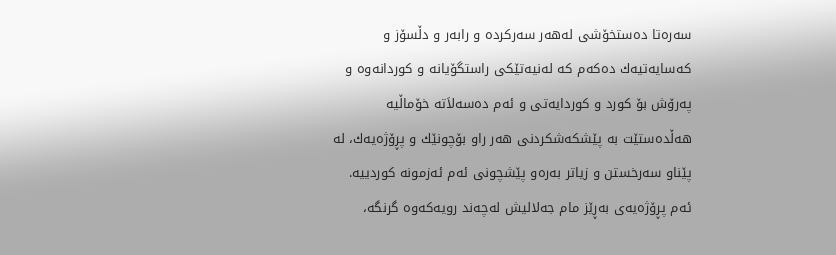سه‌ره‌تا ده‌ستخۆشی‌ له‌هه‌ر سه‌ركرده‌ و رابه‌ر و دڵسۆز و كه‌سایه‌تیه‌ك ده‌كه‌م كه‌ له‌نیه‌تێكی‌ راستگۆیانه‌ و كوردانه‌وه‌ و په‌رۆش بۆ كورد و كوردایه‌تی‌ و ئه‌م ده‌سه‌لاَته‌ خۆماڵیه‌ هه‌ڵده‌ستێت به‌ پێشكه‌شكردنی‌ هه‌ر راو بۆچونێك و پڕۆژه‌یه‌ك، له‌ پێناو سه‌رخستن و زیاتر به‌ره‌و پێشچونی‌ ئه‌م ئه‌زمونه‌ كوردییه‌. ئه‌م پڕۆژه‌یه‌ی‌ به‌ڕێز مام جه‌لالیش له‌چه‌ند رویه‌كه‌وه‌ گرنگه‌،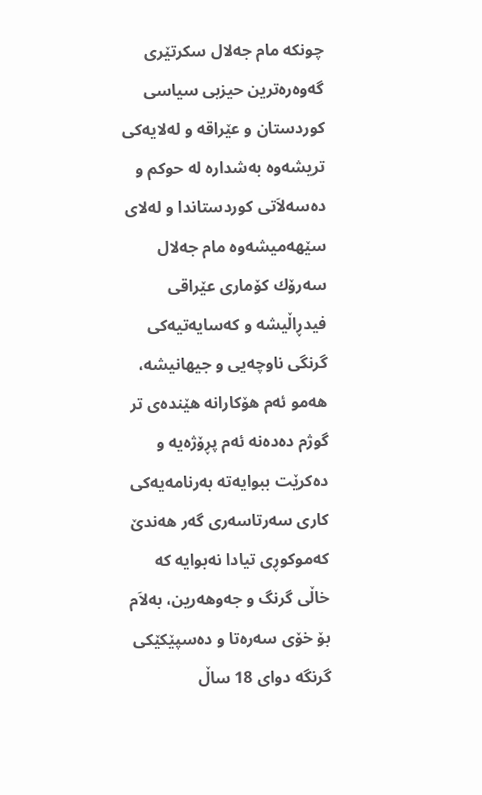چونكه‌ مام جه‌لال سكرتێری‌ گه‌وه‌ره‌ترین حیزبی‌ سیاسی‌ كوردستان و عێراقه‌ و له‌لایه‌كی‌ تریشه‌وه‌ به‌شداره‌ له‌ حوكم و ده‌سه‌لاَتی‌ كوردستاندا و له‌لای‌ سێهه‌میشه‌وه‌ مام جه‌لال سه‌رۆك كۆماری‌ عێراقی‌ فیدڕاڵیشه‌ و كه‌سایه‌تیه‌كی‌ گرنگی‌ ناوچه‌یی‌ و جیهانیشه‌، هه‌مو ئه‌م هۆكارانه‌ هێنده‌ی‌ تر گوژم ده‌ده‌نه‌ ئه‌م پڕۆژه‌یه‌ و ده‌كرێت ببوایه‌ته‌ به‌رنامه‌یه‌كی‌ كاری‌ سه‌رتاسه‌ری‌ گه‌ر هه‌ندێ‌ كه‌موكوڕی‌ تیادا نه‌بوایه‌ كه‌ خاڵی‌ گرنگ و جه‌وهه‌رین، به‌لاَم بۆ خۆی‌ سه‌ره‌تا و ده‌سپێكێكی‌ گرنگه‌ دوای‌ 18 ساڵ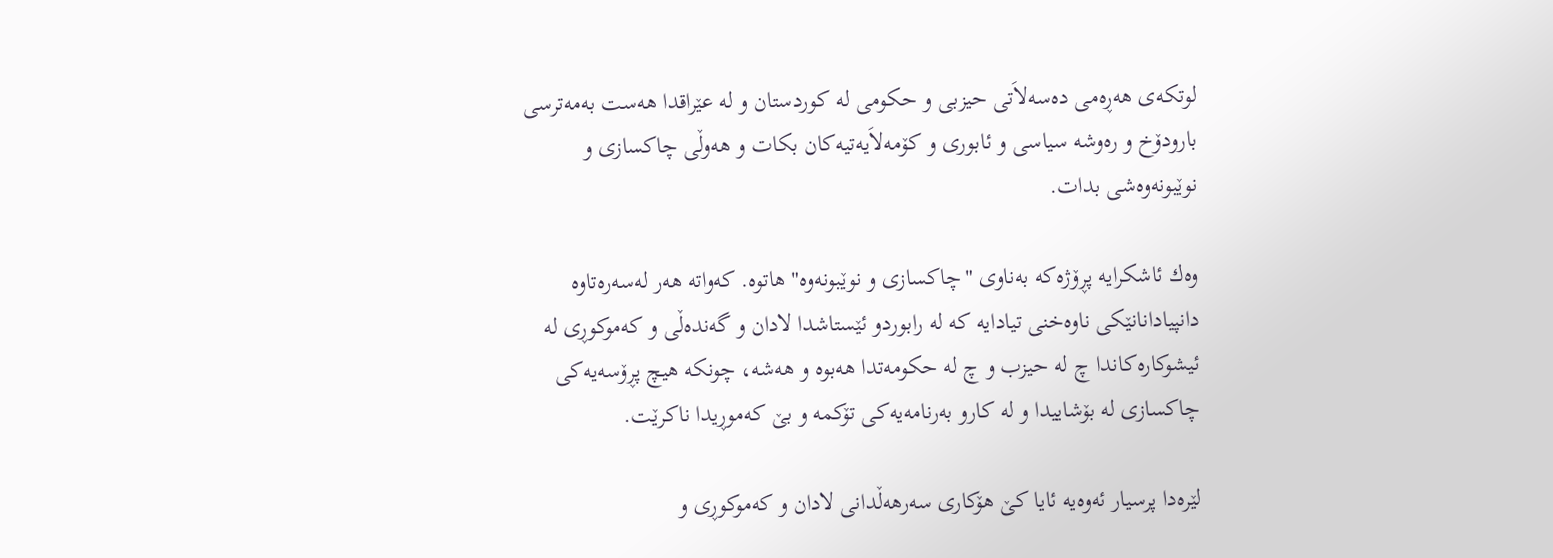لوتكه‌ی‌ هه‌ڕه‌می‌ ده‌سه‌لاَتی‌ حیزبی‌ و حكومی‌ له‌ كوردستان و له‌ عێراقدا هه‌ست به‌مه‌ترسی‌ بارودۆخ و ره‌وشه‌ سیاسی‌ و ئابوری‌ و كۆمه‌لاَیه‌تیه‌كان بكات و هه‌وڵی‌ چاكسازی‌ و نوێبونه‌وه‌شی‌ بدات.

وه‌ك ئاشكرایه‌ پڕۆژه‌كه‌ به‌ناوی‌ "چاكسازی‌ و نوێبونه‌وه‌" هاتوه‌. كه‌واته‌ هه‌ر له‌سه‌ره‌تاوه‌ دانپیادانانێكی‌ ناوه‌خنی‌ تیادایه‌ كه‌ له‌ رابوردو ئێستاشدا لادان و گه‌نده‌ڵی‌ و كه‌موكوڕی‌ له‌ ئیشوكاره‌كاندا چ له‌ حیزب و چ له‌ حكومه‌تدا هه‌بوه‌ و هه‌شه‌، چونكه‌ هیچ پڕۆسه‌یه‌كی‌ چاكسازی‌ له‌ بۆشاییدا و له‌ كارو به‌رنامه‌یه‌كی‌ تۆكمه‌ و بێ‌ كه‌موڕیدا ناكرێت.

لێره‌دا پرسیار ئه‌وه‌یه‌ ئایا كێ‌ هۆكاری‌ سه‌رهه‌ڵدانی‌ لادان و كه‌موكوڕی‌ و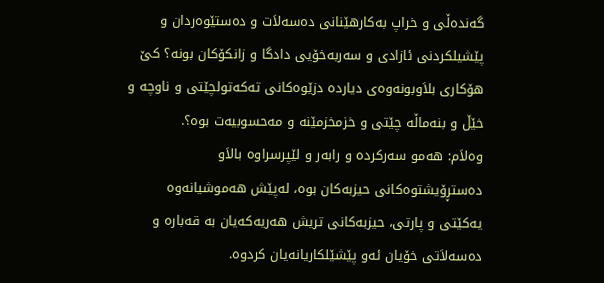گه‌نده‌ڵی‌ و خراپ به‌كارهێنانی‌ ده‌سه‌لاَت و ده‌ستێوه‌ردان و پێشیلكردنی‌ ئازادی‌ و سه‌ربه‌خۆیی‌ دادگا و زانكۆكان بونه‌؟ كێ‌ هۆكاری‌ بلاَوبونه‌وه‌ی‌ دیارده‌ دزێوه‌كانی‌ ته‌كه‌تولچێتی‌ و ناوچه‌ و خێڵ و بنه‌ماڵه‌ چێتی‌ و خزمخزمێنه‌ و مه‌حسوبیه‌ت بوه‌؟.
وه‌لاَم: هه‌مو سه‌ركرده‌ و رابه‌ر و لێپرسراوه‌ بالاَو ده‌ستڕۆیشتوه‌كانی‌ حیزبه‌كان بوه‌، له‌پێش هه‌موشیانه‌وه‌ یه‌كێتی‌ و پارتی‌، حیزبه‌كانی‌ تریش هه‌ریه‌كه‌یان به‌ قه‌باره‌ و ده‌سه‌لاَتی‌ خۆیان ئه‌و پێشێلكاریانه‌یان كردوه‌.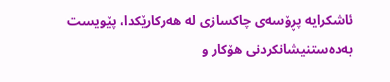ئاشكرایه‌ پڕۆسه‌ی‌ چاكسازی‌ له‌ هه‌ركارێكدا، پێویست به‌ده‌ستنیشانكردنی‌ هۆكار و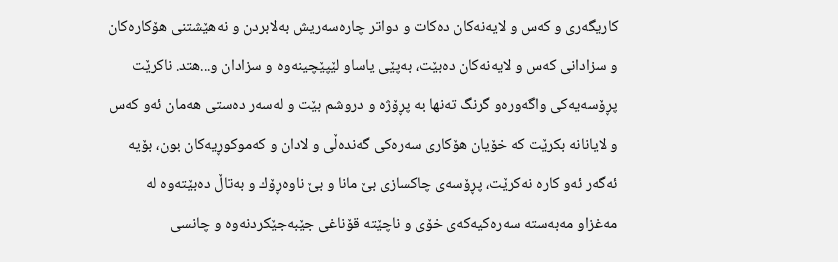كاریگه‌ری‌ و كه‌س و لایه‌نه‌كان ده‌كات و دواتر چاره‌سه‌ریش به‌لابردن و نه‌هێشتنی‌ هۆكاره‌كان و سزادانی‌ كه‌س و لایه‌نه‌كان ده‌بێت، به‌پێی‌ یاساو لێپێچینه‌وه‌ و سزادان و...هتد. ناكرێت پڕۆسه‌یه‌كی‌ واگه‌وره‌و گرنگ ته‌نها به‌ پڕۆژه‌ و دروشم بێت و له‌سه‌ر ده‌ستی‌ هه‌مان ئه‌و كه‌س و لایانانه‌ بكرێت كه‌ خۆیان هۆكاری‌ سه‌ره‌كی‌ گه‌نده‌ڵی‌ و لادان و كه‌موكوڕیه‌كان بون، بۆیه‌ ئه‌گه‌ر ئه‌و كاره‌ نه‌كرێت، پڕۆسه‌ی‌ چاكسازی‌ بێ‌ مانا و بێ‌ ناوه‌ڕۆك و به‌تاڵ ده‌بێته‌وه‌ له‌ مه‌غزاو مه‌به‌سته‌ سه‌ره‌كیه‌كه‌ی‌ خۆی‌ و ناچێته‌ قۆناغی‌ جێبه‌جێكردنه‌وه‌ و چانسی‌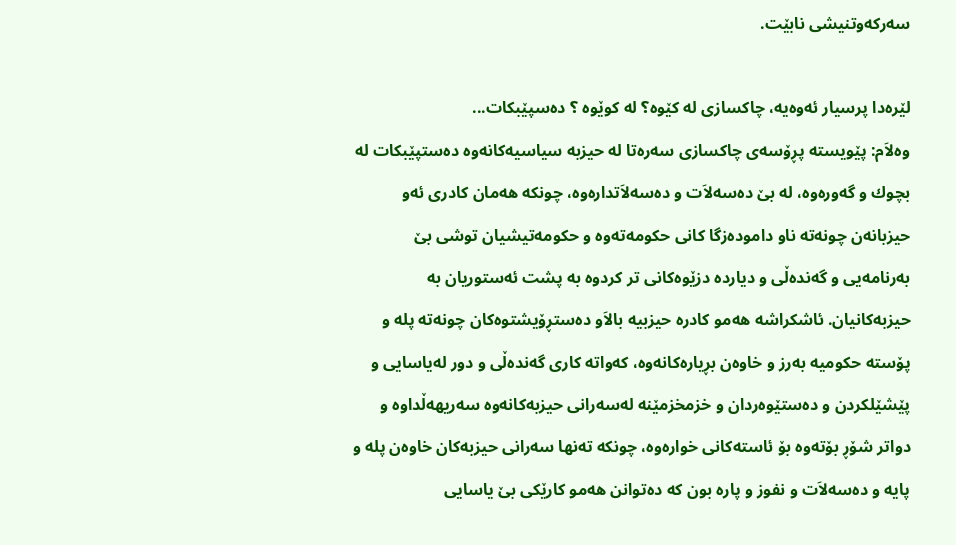سه‌ركه‌وتنیشی‌ نابێت.

لێره‌دا پرسیار ئه‌وه‌یه‌، چاكسازی‌ له‌ كێوه‌؟ له‌ كوێوه‌ ؟ ده‌سپێبكات...
وه‌لاَم: پێویسته‌ پڕۆسه‌ی‌ چاكسازی‌ سه‌ره‌تا له‌ حیزبه‌ سیاسیه‌كانه‌وه‌ ده‌ستپێبكات له‌ بچوك و گه‌وره‌وه‌، له‌ بێ‌ ده‌سه‌لاَت و ده‌سه‌لاَتداره‌وه‌، چونكه‌ هه‌مان كادری‌ ئه‌و حیزبانه‌ن چونه‌ته‌ ناو داموده‌زگا كانی‌ حكومه‌ته‌وه‌ و حكومه‌تیشیان توشی‌ بێ‌ به‌رنامه‌یی‌ و گه‌نده‌ڵی‌ و دیارده‌ دزێوه‌كانی‌ تر كردوه‌ به‌ پشت ئه‌ستوریان به‌ حیزبه‌كانیان. ئاشكراشه‌ هه‌مو كادره‌ حیزبیه‌ بالاَو ده‌ستڕۆیشتوه‌كان چونه‌ته‌ پله‌ و پۆسته‌ حكومیه‌ به‌رز و خاوه‌ن بڕیاره‌كانه‌وه‌، كه‌واته‌ كاری‌ گه‌نده‌ڵی‌ و دور له‌یاسایی‌ و پێشێلكردن و ده‌ستێوه‌ردان و خزمخزمێنه‌ له‌سه‌رانی‌ حیزبه‌كانه‌وه‌ سه‌ریهه‌ڵداوه‌ و دواتر شۆڕ بۆته‌وه‌ بۆ ئاسته‌كانی‌ خواره‌وه‌، چونكه‌ ته‌نها سه‌رانی‌ حیزبه‌كان خاوه‌ن پله‌ و پایه‌ و ده‌سه‌لاَت و نفوز و پاره‌ بون كه‌ ده‌توانن هه‌مو كارێكی‌ بێ‌ یاسایی‌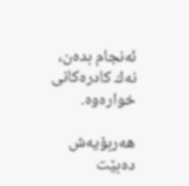ئه‌نجام بده‌ن، نه‌ك كادره‌كانی‌ خواره‌وه‌.

هه‌ربۆیه‌ش ده‌بێت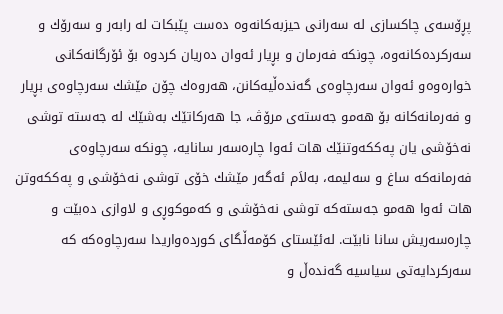پڕۆسه‌ی‌ چاكسازی‌ له‌ سه‌رانی‌ حیزبه‌كانه‌وه‌ ده‌ست پێبكات له‌ رابه‌ر و سه‌رۆك و سه‌ركرده‌كانه‌وه‌، چونكه‌ فه‌رمان و بڕیار ئه‌وان ده‌ریان كردوه‌ بۆ ئۆرگانه‌كانی‌ خواره‌وه‌و ئه‌وان سه‌رچاوه‌ی‌ گه‌نده‌ڵیه‌كانن، هه‌روه‌ك چۆن مێشك سه‌رچاوه‌ی‌ بڕیار و فه‌رمانه‌كانه‌ بۆ هه‌مو جه‌سته‌ی‌ مرۆڤ، جا هه‌ركاتێك به‌شێك له‌ جه‌سته‌ توشی‌ نه‌خۆشی‌ یان په‌ككه‌وتنێك هات ئه‌وا چاره‌سه‌ر سانایه‌، چونكه‌ سه‌رچاوه‌ی‌ فه‌رمانه‌كه‌ ساغ و سه‌لیمه‌، به‌لاَم ئه‌گه‌ر مێشك خۆی‌ توشی‌ نه‌خۆشی‌ و په‌ككه‌وتن هات ئه‌وا هه‌مو جه‌سته‌كه‌ توشی‌ نه‌خۆشی‌ و كه‌موكوڕی‌ و لاوازی‌ ده‌بێت و چاره‌سه‌ریش سانا نابێت. له‌ئێستای‌ كۆمه‌ڵگای‌ كورده‌واریدا سه‌رچاوه‌كه‌ كه‌ سه‌ركردایه‌تی‌ سیاسیه‌ گه‌نده‌ڵ و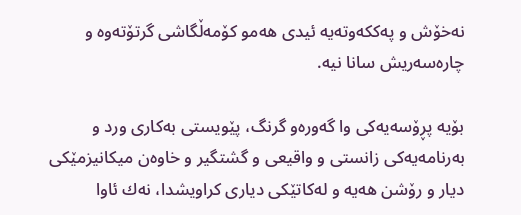نه‌خۆش و په‌ككه‌وته‌یه‌ ئیدی‌ هه‌مو كۆمه‌ڵگاشی‌ گرتۆته‌وه‌ و چاره‌سه‌ریش سانا نیه‌.

بۆیه‌ پڕۆسه‌یه‌كی‌ وا گه‌وره‌و گرنگ، پێویستی‌ به‌كاری‌ ورد و به‌رنامه‌یه‌كی‌ زانستی‌ و واقیعی‌ و گشتگیر و خاوه‌ن میكانیزمێكی‌ دیار و رۆشن هه‌یه‌ و له‌كاتێكی‌ دیاری‌ كراویشدا، نه‌ك ئاوا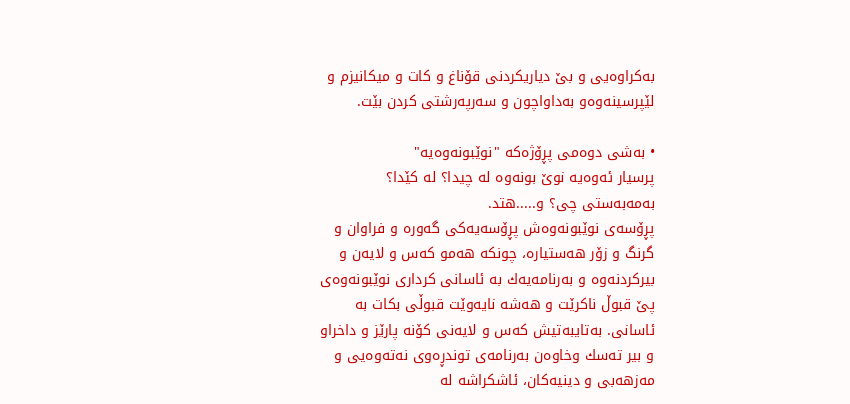به‌كراوه‌یی‌ و بێ‌ دیاریكردنی‌ قۆناغ و كات و میكانیزم و لێپرسینه‌وه‌و به‌داواچون و سه‌رپه‌رشتی‌ كردن بێت.

• به‌شی‌ دوه‌می‌ پڕۆژه‌كه‌ "نوێبونه‌وه‌یه‌"
پرسیار ئه‌وه‌یه‌ نوێ‌ بونه‌وه‌ له‌ چیدا؟ له‌ كێدا؟ به‌مه‌به‌ستی‌ چی‌؟ و.....هتد.
پڕۆسه‌ی‌ نوێبونه‌وه‌ش پڕۆسه‌یه‌كی‌ گه‌وره‌ و فراوان و گرنگ و زۆر هه‌ستیاره‌، چونكه‌ هه‌مو كه‌س و لایه‌ن و بیركردنه‌وه‌ و به‌رنامه‌یه‌ك به‌ ئاسانی‌ كرداری‌ نوێبونه‌وه‌ی‌ پێ‌ قبوڵ ناكرێت و هه‌شه‌ نایه‌وێت قبوڵی‌ بكات به‌ ئاسانی‌. به‌تایبه‌تیش كه‌س و لایه‌نی‌ كۆنه‌ پارێز و داخراو و بیر ته‌سك وخاوه‌ن به‌رنامه‌ی‌ توندڕه‌وی‌ نه‌ته‌وه‌یی‌ و مه‌زهه‌بی‌ و دینیه‌كان، ئاشكراشه‌ له‌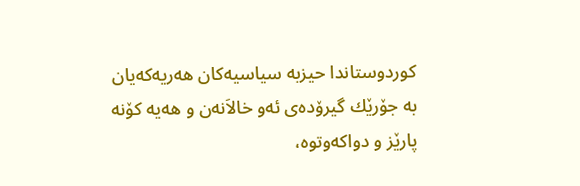كوردوستاندا حیزبه‌ سیاسیه‌كان هه‌ریه‌كه‌یان به‌ جۆرێك گیرۆده‌ی‌ ئه‌و خالاَنه‌ن و هه‌یه‌ كۆنه‌ پارێز و دواكه‌وتوه‌،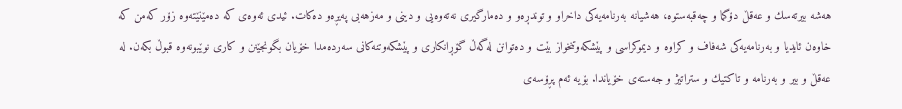هه‌شه‌ بیرته‌سك و عه‌قڵ دۆگما و چه‌قبه‌ستوه‌، هه‌شیانه‌ به‌رنامه‌یه‌كی‌ داخراو و توندڕه‌و و ده‌مارگیری‌ نه‌ته‌وه‌یی‌ و دینی‌ و مه‌زهه‌بی‌ په‌یڕه‌و ده‌كات. ئیدی‌ ئه‌وه‌ی‌ كه‌ ده‌مێنێته‌وه‌ زۆر كه‌من كه‌ خاوه‌ن ئایدیا و به‌رنامه‌یه‌كی‌ شه‌فاف و كراوه‌ و دیموكراسی‌ و پێشكه‌وتنخواز بێت و ده‌توانن له‌گه‌ڵ گۆڕانكاری‌ و پێشكه‌وتنه‌كانی‌ سه‌رده‌مدا خۆیان بگونجێنن و كاری‌ نوێبونه‌وه‌ قبوڵ بكه‌ن. له‌ عه‌قڵ و بیر و به‌رنامه‌ و تاكتیك و ستراتیژ و جه‌سته‌ی‌ خۆیاندا. بۆیه‌ ئه‌م پڕۆسه‌ی‌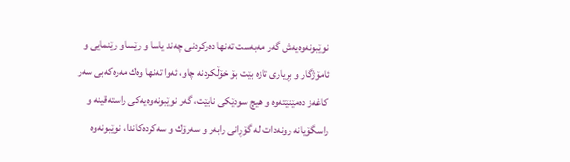نوێبونه‌وه‌یه‌ش گه‌ر مه‌به‌ست ته‌نها ده‌ركردنی‌ چه‌ند یاسا و رێساو رێنمایی‌ و ئامۆژگار و بڕیاری‌ تازه‌ بێت بۆ خۆڵكردنه‌ چاو، ئه‌وا ته‌نها وه‌ك مه‌ره‌كه‌بی‌ سه‌ر كاغه‌ز ده‌مێنێته‌وه‌ و هیچ سودێكی‌ نابێت، گه‌ر نوێبونه‌وه‌یه‌كی‌ راسته‌قینه‌ و راسگۆیانه‌ رونه‌دات له‌ گۆڕانی‌ رابه‌ر و سه‌رۆك و سه‌كرده‌كاندا، نوێبونه‌وه‌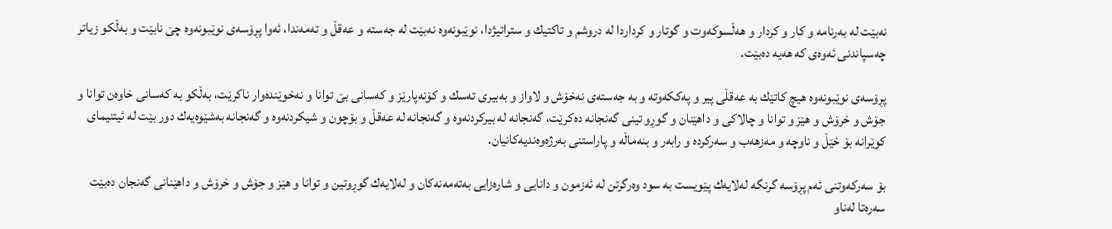نه‌بێت له‌ به‌رنامه‌ و كار و كردار و هه‌ڵسوكه‌وت و گوتار و كرداردا له‌ دروشم و تاكتیك و ستراتیژدا، نوێبونه‌وه‌ نه‌بێت له‌ جه‌سته‌ و عه‌قڵ و ته‌مه‌ندا، ئه‌وا پڕۆسه‌ی‌ نوێبونه‌وه‌ چێ‌ نابێت و به‌ڵكو زیاتر چه‌سپاندنی‌ ئه‌وه‌ی‌ كه‌ هه‌یه‌ ده‌بێت.

پڕۆسه‌ی‌ نوێبونه‌وه‌ هیچ كاتێك به‌ عه‌قڵی‌ پیر و په‌ككه‌وته‌ و به‌ جه‌سته‌ی‌ نه‌خۆش و لاواز و به‌بیری‌ ته‌سك و كۆنه‌پارێز و كه‌سانی‌ بێ‌ توانا و نه‌خوێنده‌وار ناكرێت، به‌ڵكو به‌ كه‌سانی‌ خاوه‌ن توانا و جۆش و خرۆش و هێز و توانا و چالاكی‌ و داهێنان و گوڕو تینی‌ گه‌نجانه‌ ده‌كرێت، گه‌نجانه‌ له‌ بیركردنه‌وه‌ و گه‌نجانه‌ له‌ عه‌قڵ و بۆچون و شیكردنه‌وه‌ و گه‌نجانه‌ به‌شێوه‌یه‌ك دور بێت له‌ ئیتنیمای‌ كوێرانه‌ بۆ خێڵ و ناوچه‌ و مه‌زهه‌ب و سه‌ركرده‌ و رابه‌ر و بنه‌ماڵه‌ و پاراستنی‌ به‌رژه‌وه‌ندیه‌كانیان.

بۆ سه‌ركه‌وتنی‌ ئه‌م پڕۆسه‌ گرنگه‌ له‌لایه‌ك پێویست به‌ سود وه‌رگرتن له‌ ئه‌زمون و دانایی‌ و شاره‌زایی‌ به‌ته‌مه‌نه‌كان و له‌لایه‌ك گوڕوتین و توانا و هێز و جۆش و خرۆش و داهێنانی‌ گه‌نجان ده‌بێت سه‌ره‌تا له‌ناو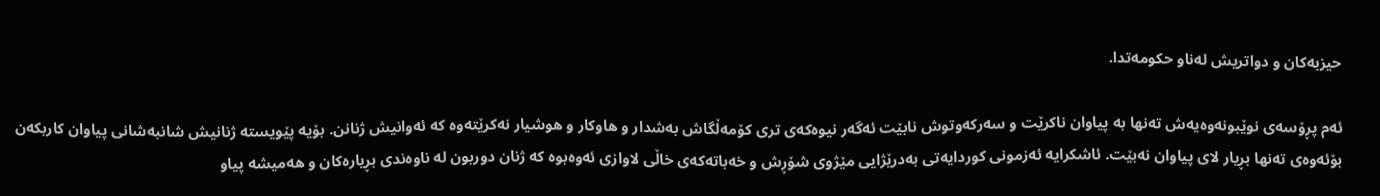حیزبه‌كان و دواتریش له‌ناو حكومه‌تدا.

ئه‌م پڕۆسه‌ی‌ نوێبونه‌وه‌یه‌ش ته‌نها به‌ پیاوان ناكرێت و سه‌ركه‌وتوش نابێت ئه‌گه‌ر نیوه‌كه‌ی‌ تری‌ كۆمه‌ڵگاش به‌شدار و هاوكار و هوشیار نه‌كرێته‌وه‌ كه‌ ئه‌وانیش ژنانن. بۆیه‌ پێویسته‌ ژنانیش شانبه‌شانی‌ پیاوان كاربكه‌ن بۆئه‌وه‌ی‌ ته‌نها بڕیار لای‌ پیاوان نه‌بێت. ئاشكرایه‌ ئه‌زمونی‌ كوردایه‌تی‌ به‌درێژایی‌ مێژوی‌ شۆڕش و خه‌باته‌كه‌ی‌ خاڵی‌ لاوازی‌ ئه‌وه‌بوه‌ كه‌ ژنان دوربون له‌ ناوه‌ندی‌ بڕیاره‌كان و هه‌میشه‌ پیاو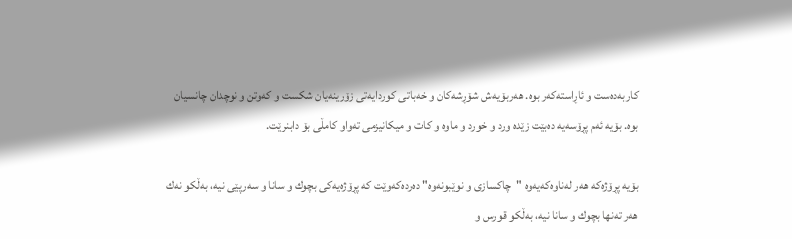كاربه‌ده‌ست و ئاڕاسته‌كه‌ر بوه‌. هه‌ربۆیه‌ش شۆڕشه‌كان و خه‌باتی‌ كوردایه‌تی‌ زۆرینه‌یان شكست و كه‌وتن و نوچدان چانسیان بوه‌. بۆیه‌ ئه‌م پڕۆسه‌یه‌ ده‌بێت زێده‌ ورد و خورد و ماوه‌ و كات و میكانیزمی‌ ته‌واو كامڵی‌ بۆ دابنرێت.

بۆیه‌ پڕۆژه‌كه‌ هه‌ر له‌ناوه‌كه‌یه‌وه‌ "چاكسازی‌ و نوێبونه‌وه‌" ده‌رده‌كه‌وێت كه‌ پڕۆژه‌یه‌كی‌ بچوك و سانا و سه‌رپێی‌ نیه‌، به‌ڵكو نه‌ك هه‌ر ته‌نها بچوك و سانا نیه‌، به‌ڵكو قورس و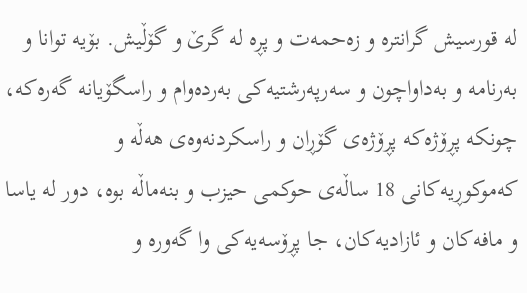له‌ قورسیش گرانتره‌ و زه‌حمه‌ت و پڕه‌ له‌ گرێ‌ و گۆڵیش. بۆیه‌ توانا و به‌رنامه‌ و به‌داواچون و سه‌رپه‌رشتیه‌كی‌ به‌رده‌وام و راسگۆیانه‌ گه‌ره‌كه‌، چونكه‌ پڕۆژه‌كه‌ پڕۆژه‌ی‌ گۆڕان و راسكردنه‌وه‌ی‌ هه‌ڵه‌ و كه‌موكوڕیه‌كانی‌ 18 ساڵه‌ی‌ حوكمی‌ حیزب و بنه‌ماڵه‌ بوه‌، دور له‌ یاسا و مافه‌كان و ئازادیه‌كان، جا پڕۆسه‌یه‌كی‌ وا گه‌وره‌ و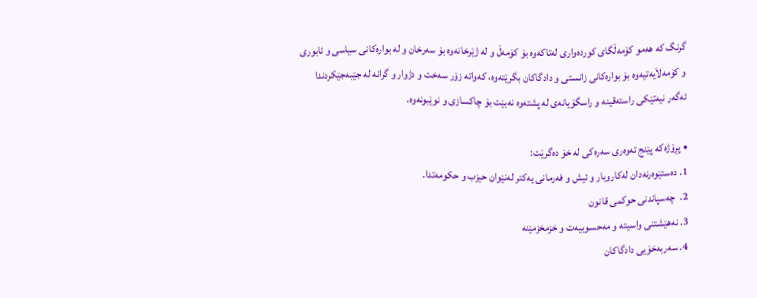گرنگ كه‌ هه‌مو كۆمه‌ڵگای‌ كورده‌واری‌ له‌تاكه‌وه‌ بۆ كۆمه‌ڵ و له‌ ژێرخانه‌وه‌ بۆ سه‌رخان و له‌ بواره‌كانی‌ سیاسی‌ و ئابوری‌ و كۆمه‌لاَیه‌تیه‌وه‌ بۆ بواره‌كانی‌ زانستی‌ و دادگاكان بگرێته‌وه‌، كه‌واته‌ زۆر سه‌خت و دژوار و گرانه‌ له‌ جێبه‌جێكردندا ئه‌گه‌ر نیه‌تێكی‌ راسته‌قینه‌ و راسگۆیانه‌ی‌ له‌ پشته‌وه‌ نه‌بێت بۆ چاكسازی‌ و نوێبونه‌وه‌.

• پڕۆژه‌كه‌ پێنج ته‌وه‌ری‌ سه‌ره‌كی‌ له‌ خۆ ده‌گرێت:
1. ده‌ستێوه‌رنه‌دان له‌كاروبار و ئیش و فه‌رمانی‌ یه‌كتر له‌نێوان حیزب و حكومه‌تدا.
2.  چه‌سپاندنی‌ حوكمی‌ قانون
3. نه‌هێشتنی‌ واسیته‌ و مه‌حسوبیه‌ت و خزمخزمێنه‌
4. سه‌ربه‌خۆیی‌ دادگاكان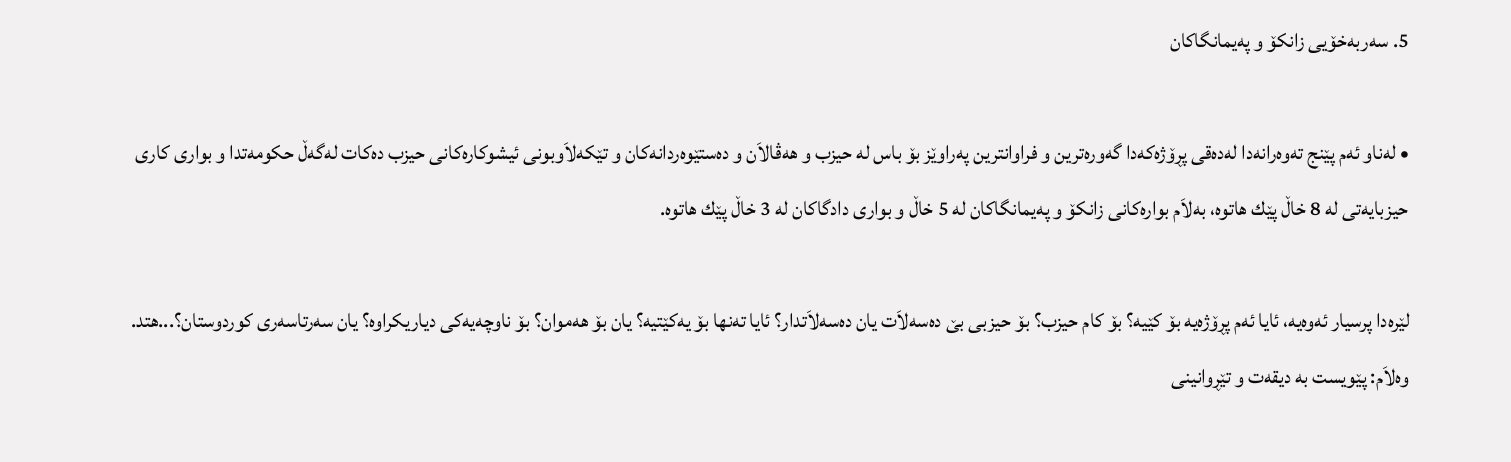5. سه‌ربه‌خۆیی‌ زانكۆ و په‌یمانگاكان

• له‌ناو ئه‌م پێنج ته‌وه‌رانه‌دا له‌ده‌قی‌ پڕۆژه‌كه‌دا گه‌وره‌ترین و فراوانترین په‌راوێز بۆ باس له‌ حیزب و هه‌ڤالاَن و ده‌ستێوه‌ردانه‌كان و تێكه‌لاَوبونی‌ ئیشوكاره‌كانی‌ حیزب ده‌كات له‌گه‌ڵ حكومه‌تدا و بواری‌ كاری‌ حیزبایه‌تی‌ له‌ 8 خاڵ پێك هاتوه‌، به‌لاَم بواره‌كانی‌ زانكۆ و په‌یمانگاكان له‌ 5 خاڵ و بواری‌ دادگاكان له‌ 3 خاڵ پێك هاتوه‌.

لێره‌دا پرسیار ئه‌وه‌یه‌، ئایا ئه‌م پڕۆژه‌یه‌ بۆ كێیه‌؟ بۆ كام حیزب؟ بۆ حیزبی‌ بێ‌ ده‌سه‌لاَت یان ده‌سه‌لاَتدار؟ ئایا ته‌نها بۆ یه‌كێتیه‌؟ یان بۆ هه‌موان؟ بۆ ناوچه‌یه‌كی‌ دیاریكراوه‌؟ یان سه‌رتاسه‌ری‌ كوردوستان؟...هتد.
وه‌لاَم: پێویست به‌ دیقه‌ت و تێڕوانینی‌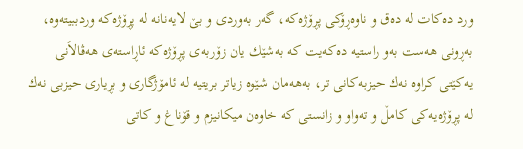ورد ده‌كات له‌ ده‌ق و ناوه‌ڕۆكی‌ پڕۆژه‌كه‌، گه‌ر به‌وردی‌ و بێ‌ لایه‌نانه‌ له‌ پڕۆژه‌كه‌ وردببیته‌وه‌، به‌ڕونی‌ هه‌ست به‌و راستیه‌ ده‌كه‌یت كه‌ به‌شێك یان زۆربه‌ی‌ پڕۆژه‌كه‌ ئاڕاسته‌ی‌ هه‌ڤالاَنی‌ یه‌كێتی‌ كراوه‌ نه‌ك حیزبه‌كانی‌ تر، به‌هه‌مان شێوه‌ زیاتر بریتیه‌ له‌ ئامۆژگاری‌ و بڕیاری‌ حیزبی‌ نه‌ك له‌ پڕۆژه‌یه‌كی‌ كامڵ و ته‌واو و زانستی‌ كه‌ خاوه‌ن میكانیزم و قۆناغ و كاتی‌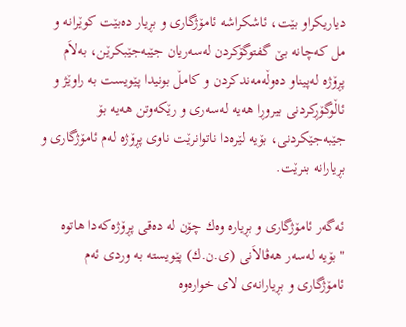دیاریكراو بێت، ئاشكراشه‌ ئامۆژگاری‌ و بڕیار ده‌بێت كوێرانه‌ و مل كه‌چانه‌ بێ‌ گفتوگۆكردن له‌سه‌ریان جێبه‌جێبكرێن، به‌لاَم پڕۆژه‌ له‌پیناو ده‌وڵه‌مه‌ندكردن و كامڵ بونیدا پێویست به‌ راوێژ و ئاڵوگۆڕكردنی‌ بیروڕا هه‌یه‌ له‌سه‌ری‌ و رێكه‌وتن هه‌یه‌ بۆ جێبه‌جێكردنی‌، بۆیه‌ لێره‌دا ناتوانرێت ناوی‌ پڕۆژه‌ له‌م ئامۆژگاری‌ و بڕیارانه‌ بنرێت.

ئه‌گه‌ر ئامۆژگاری‌ و بڕیاره‌ وه‌ك چۆن له‌ ده‌قی‌ پڕۆژه‌كه‌دا هاتوه‌ "بۆیه‌ له‌سه‌ر هه‌ڤالاَنی‌ (ی‌.ن.ك) پێویسته‌ به‌ وردی‌ ئه‌م ئامۆژگاری‌ و بڕیارانه‌ی‌ لای‌ خواره‌وه‌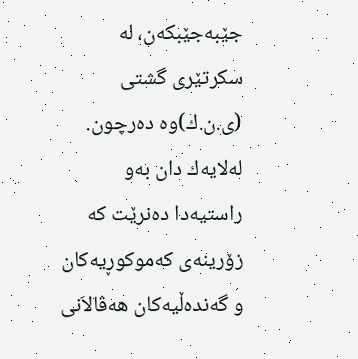جێبه‌جێبكه‌ن، له‌ سكرتێری‌ گشتی‌ (ی‌.ن.ك)وه‌ ده‌رچون. له‌لایه‌ك دان به‌و راستیه‌دا ده‌نرێت كه‌ زۆرینه‌ی‌ كه‌موكوڕیه‌كان و گه‌نده‌ڵیه‌كان هه‌ڤالاَنی‌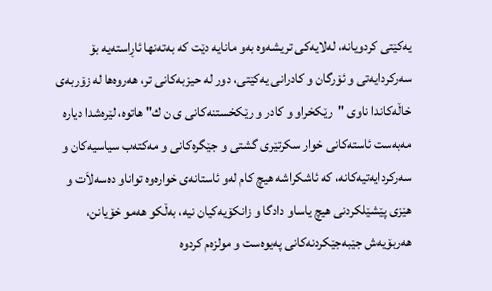یه‌كێتی‌ كردویانه‌، له‌لایه‌كی‌ تریشه‌وه‌ به‌و مانایه‌ دێت كه‌ به‌ته‌نها ئاڕاسته‌یه‌ بۆ سه‌ركردایه‌تی‌ و ئۆرگان و كادرانی‌ یه‌كێتی‌، دور له‌ حیزبه‌كانی‌ تر، هه‌روه‌ها له‌ زۆربه‌ی‌ خاڵه‌كاندا ناوی‌ "رێكخراو و كادر و رێكخستنه‌كانی‌ ی‌ ن ك" هاتوه‌، لێره‌شدا دیاره‌ مه‌به‌ست ئاسته‌كانی‌ خوار سكرتێری‌ گشتی‌ و جێگره‌كانی‌ و مه‌كته‌ب سیاسیه‌كان و سه‌ركردایه‌تیه‌كانه‌، كه‌ ئاشكراشه‌ هیچ كام له‌و ئاستانه‌ی‌ خواره‌وه‌ تواناو ده‌سه‌لاَت و هێزی‌ پێشێلكردنی‌ هیچ یاساو دادگا و زانكۆیه‌كیان نیه‌، به‌ڵكو هه‌مو خۆیانن، هه‌ربۆیه‌ش جێبه‌جێكردنه‌كانی‌ په‌یوه‌ست و مولزه‌م كردوه‌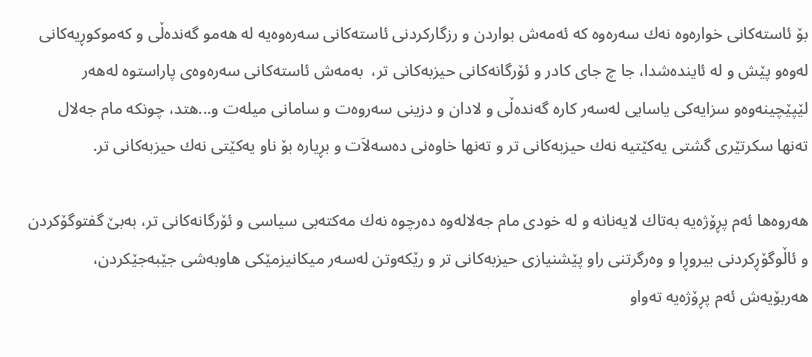بۆ ئاسته‌كانی‌ خواره‌وه‌ نه‌ك سه‌ره‌وه‌ كه‌ ئه‌مه‌ش بواردن و رزگاركردنی‌ ئاسته‌كانی‌ سه‌ره‌وه‌یه‌ له‌ هه‌مو گه‌نده‌ڵی‌ و كه‌موكوڕیه‌كانی‌ له‌وه‌و پێش و له‌ ئاینده‌شدا، جا چ جای‌ كادر و ئۆرگانه‌كانی‌ حیزبه‌كانی‌ تر،  به‌مه‌ش ئاسته‌كانی‌ سه‌ره‌وه‌ی‌ پاراستوه‌ له‌هه‌ر لێپێچینه‌وه‌و سزایه‌كی‌ یاسایی‌ له‌سه‌ر كاره‌ گه‌نده‌ڵی‌ و لادان و دزینی‌ سه‌روه‌ت و سامانی‌ میله‌ت و...هتد، چونكه‌ مام جه‌لال ته‌نها سكرتێری‌ گشتی‌ یه‌كێتیه‌ نه‌ك حیزبه‌كانی‌ تر و ته‌نها خاوه‌نی‌ ده‌سه‌لاَت و بڕیاره‌ بۆ ناو یه‌كێتی‌ نه‌ك حیزبه‌كانی‌ تر.

هه‌روه‌ها ئه‌م پڕۆژه‌یه‌ به‌تاك لایه‌نانه‌ و له‌ خودی‌ مام جه‌لاله‌وه‌ ده‌رچوه‌ نه‌ك مه‌كته‌بی‌ سیاسی‌ و ئۆرگانه‌كانی‌ تر، به‌بێ‌ گفتوگۆكردن و ئاڵوگۆڕكردنی‌ بیروڕا و وه‌رگرتنی‌ راو پێشنیازی‌ حیزبه‌كانی‌ تر و رێكه‌وتن له‌سه‌ر میكانیزمێكی‌ هاوبه‌شی‌ جێبه‌جێكردن، هه‌ربۆیه‌ش ئه‌م پڕۆژه‌یه‌ ته‌واو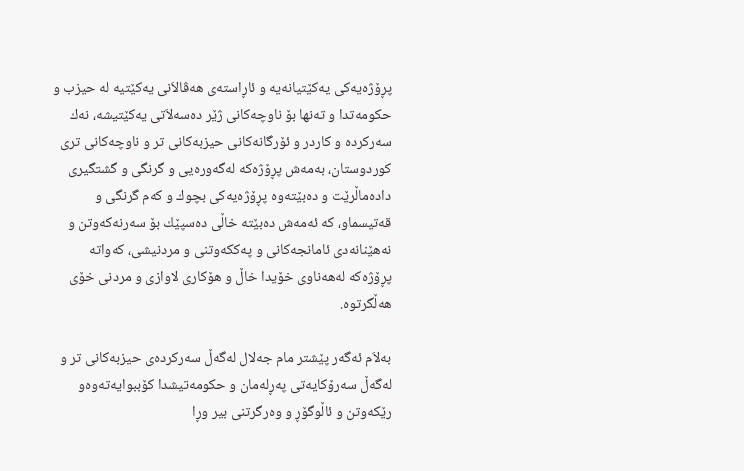پڕۆژه‌یه‌كی‌ یه‌كێتیانه‌یه‌ و ئاڕاسته‌ی‌ هه‌ڤالاَنی‌ یه‌كێتیه‌ له‌ حیزب و حكومه‌تدا و ته‌نها بۆ ناوچه‌كانی‌ ژێر ده‌سه‌لاَتی‌ یه‌كێتیشه‌، نه‌ك سه‌ركرده‌ و كاردر و ئۆرگانه‌كانی‌ حیزبه‌كانی‌ تر و ناوچه‌كانی‌ تری‌ كوردوستان، به‌مه‌ش پڕۆژه‌كه‌ له‌گه‌وره‌یی‌ و گرنگی‌ و گشتگیری‌ داده‌ماڵرێت و ده‌بێته‌وه‌ پڕۆژه‌یه‌كی‌ بچوك و كه‌م گرنگی‌ و قه‌تیسماو، كه‌ ئه‌مه‌ش ده‌بێته‌ خاڵی‌ ده‌سپێك بۆ سه‌رنه‌كه‌وتن و نه‌هێنانه‌دی‌ ئامانجه‌كانی‌ و په‌ككه‌وتنی‌ و مردنیشی‌، كه‌واته‌ پڕۆژه‌كه‌ له‌هه‌ناوی‌ خۆیدا خاڵ و هۆكاری‌ لاوازی‌ و مردنی‌ خۆی‌ هه‌ڵگرتوه‌.

به‌لاَم ئه‌گه‌ر پێشتر مام جه‌لال له‌گه‌ڵ سه‌ركرده‌ی‌ حیزبه‌كانی‌ تر و له‌گه‌ڵ سه‌رۆكایه‌تی‌ په‌ڕله‌مان و حكومه‌تیشدا كۆببوایه‌ته‌وه‌و رێكه‌وتن و ئاڵوگۆڕ و وه‌رگرتنی‌ بیر وڕا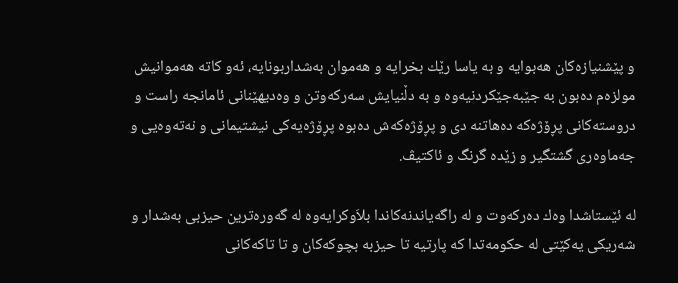و پێشنیازه‌كان هه‌بوایه‌ و به‌ یاسا رێك بخرایه‌ و هه‌موان به‌شداربونایه‌، ئه‌و كاته‌ هه‌موانیش مولزه‌م ده‌بون به‌ جێبه‌جێكردنیه‌وه‌ و به‌ دڵنیایش سه‌ركه‌وتن و وه‌دیهێنانی‌ ئامانجه‌ راست و دروسته‌كانی‌ پڕۆژه‌كه‌ ده‌هاتنه‌ دی‌ و پڕۆژه‌كه‌ش ده‌بوه‌ پڕۆژه‌یه‌كی‌ نیشتیمانی‌ و نه‌ته‌وه‌یی‌ و جه‌ماوه‌ری‌ گشتگیر و زێده‌ گرنگ و ئاكتیڤ.

له‌ ئێستاشدا وه‌ك ده‌ركه‌وت و له‌ راگه‌یاندنه‌كاندا بلاَوكرایه‌وه‌ له‌ گه‌وره‌ترین حیزبی‌ به‌شدار و شه‌ریكی‌ یه‌كێتی‌ له‌ حكومه‌تدا كه‌ پارتیه‌ تا حیزبه‌ بچوكه‌كان و تا تاكه‌كانی‌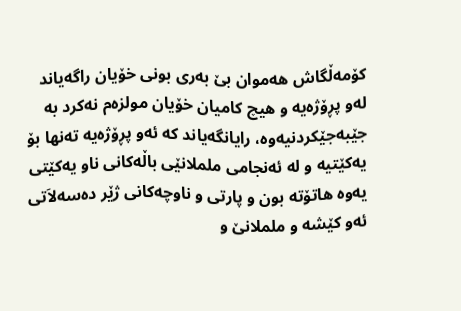كۆمه‌ڵگاش هه‌موان بێ‌ به‌ری‌ بونی‌ خۆیان راگه‌یاند له‌و پڕۆژه‌یه‌ و هیچ كامیان خۆیان مولزه‌م نه‌كرد به‌ جێبه‌جێكردنیه‌وه‌، رایانگه‌یاند كه‌ ئه‌و پڕۆژه‌یه‌ ته‌نها بۆ یه‌كێتیه‌ و له‌ ئه‌نجامی‌ ململانێی‌ باڵه‌كانی‌ ناو یه‌كێتی‌ یه‌وه‌ هاتۆته‌ بون و پارتی‌ و ناوچه‌كانی‌ ژێر ده‌سه‌لاَتی‌ ئه‌و كێشه‌ و ململانێ‌ و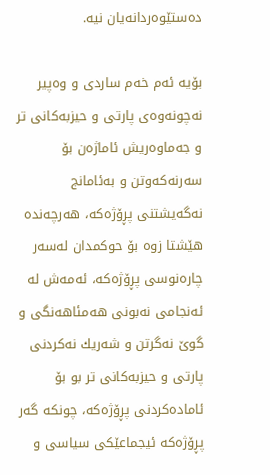ده‌ستێوه‌ردانه‌یان نیه‌.

بۆیه‌ ئه‌م خه‌م ساردی‌ و وه‌پیر نه‌چونه‌وه‌ی‌ پارتی‌ و حیزبه‌كانی‌ تر و جه‌ماوه‌ریش ئاماژه‌ن بۆ سه‌رنه‌كه‌وتن و به‌ئامانج نه‌گه‌یشتنی‌ پڕۆژه‌كه‌، هه‌رچه‌نده‌ هێشتا زوه‌ بۆ حوكمدان له‌سه‌ر چاره‌نوسی‌ پڕۆژه‌كه‌، ئه‌مه‌ش له‌ ئه‌نجامی‌ نه‌بونی‌ هه‌مئاهه‌نگی‌ و گوێ‌ نه‌گرتن و شه‌ریك نه‌كردنی‌ پارتی‌ و حیزبه‌كانی‌ تر بو بۆ ئاماده‌كردنی‌ پڕۆژه‌كه‌، چونكه‌ گه‌ر پڕۆژه‌كه‌ ئیجماعێكی‌ سیاسی‌ و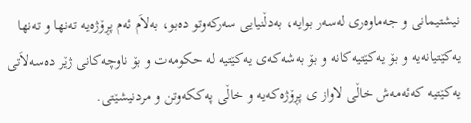نیشتیمانی‌ و جه‌ماوه‌ری‌ له‌سه‌ر بوایه‌، به‌دڵنیایی‌ سه‌ركه‌وتو ده‌بو، به‌لاَم ئه‌م پڕۆژه‌یه‌ ته‌نها و ته‌نها یه‌كێتیانه‌یه‌ و بۆ یه‌كێتیه‌كانه‌ و بۆ به‌شه‌كه‌ی‌ یه‌كێتیه‌ له‌ حكومه‌ت و بۆ ناوچه‌كانی‌ ژێر ده‌سه‌لاَتی‌ یه‌كێتیه‌ كه‌ئه‌مه‌ش خاڵی‌ لاواز ی‌ پڕۆژه‌كه‌یه‌ و خاڵی‌ په‌ككه‌وتن و مردنیشێتی‌.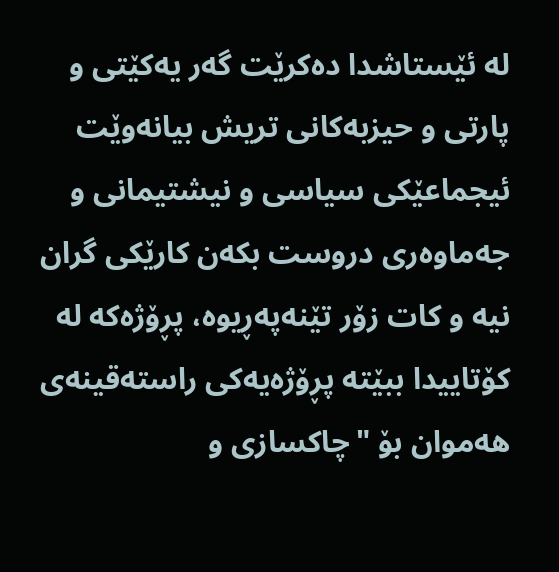له‌ ئێستاشدا ده‌كرێت گه‌ر یه‌كێتی‌ و پارتی‌ و حیزبه‌كانی‌ تریش بیانه‌وێت ئیجماعێكی‌ سیاسی‌ و نیشتیمانی‌ و جه‌ماوه‌ری‌ دروست بكه‌ن كارێكی‌ گران نیه‌ و كات زۆر تێنه‌په‌ڕیوه‌، پڕۆژه‌كه‌ له‌ كۆتاییدا ببێته‌ پڕۆژه‌یه‌كی‌ راسته‌قینه‌ی‌ هه‌موان بۆ "چاكسازی‌ و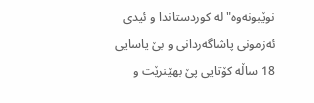نوێبونه‌وه‌" له‌ كوردستاندا و ئیدی‌ ئه‌زمونی‌ پاشاگه‌ردانی‌ و بێ‌ یاسایی‌ 18 ساڵه‌ كۆتایی‌ پێ‌ بهێنرێت و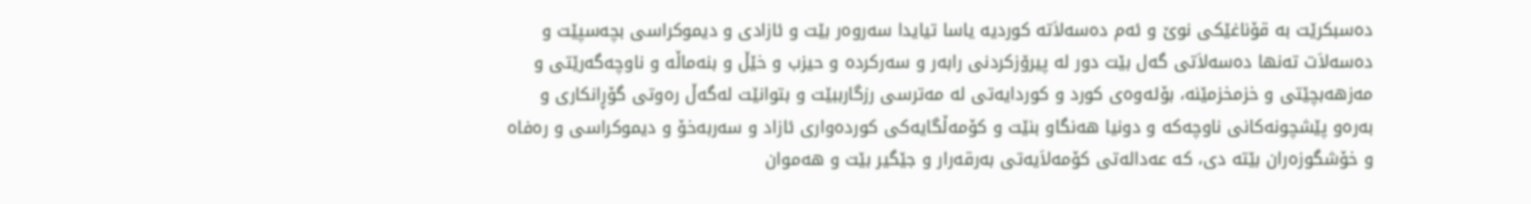ده‌سبكرێت به‌ قۆناغێكی‌ نوێ و ئه‌م ده‌سه‌لاَته‌ كوردیه‌ یاسا تیایدا سه‌روه‌ر بێت و ئازادی‌ و دیموكراسی‌ بچه‌سپێت و ده‌سه‌لاَت ته‌نها ده‌سه‌لاَتی‌ گه‌ل بێت دور له‌ پیرۆزكردنی‌ رابه‌ر و سه‌ركرده‌ و حیزب و خێڵ و بنه‌ماڵه‌ و ناوچه‌گه‌رێتی‌ و مه‌زهه‌بچێتی‌ و خزمخزمێنه‌، بۆئه‌وه‌ی‌ كورد و كوردایه‌تی‌ له‌ مه‌ترسی‌ رزگارببێت و بتوانێت له‌گه‌ڵ ره‌وتی‌ گۆڕانكاری‌ و به‌ره‌و پێشچونه‌كانی‌ ناوچه‌كه‌ و دونیا هه‌نگاو بنێت و كۆمه‌ڵگایه‌كی‌ كورده‌واری‌ ئازاد و سه‌ربه‌خۆ و دیموكراسی‌ و ره‌فاه و خۆشگوزه‌ران بێته‌ دی‌، كه‌ عه‌داله‌تی‌ كۆمه‌لاَیه‌تی‌ به‌رقه‌رار و جێگیر بێت و هه‌موان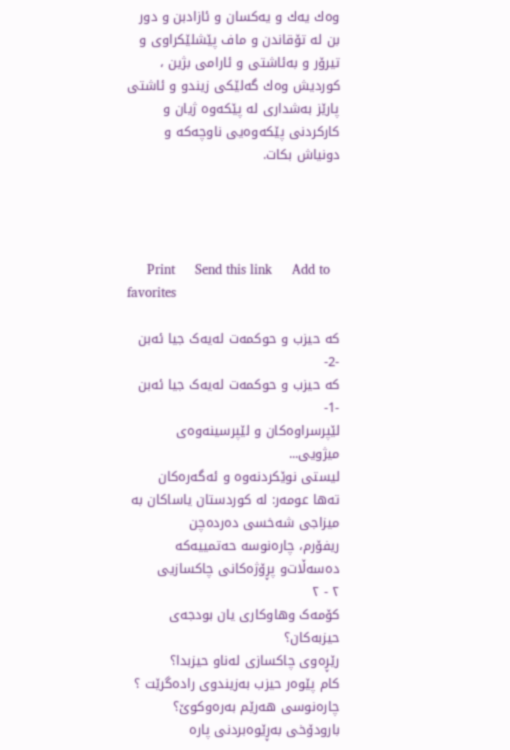وه‌ك یه‌ك و یه‌كسان و ئازادبن و دور بن له‌ تۆقاندن و ماف پێشلێكراوی‌ و تیرۆر و به‌ئاشتی‌ و ئارامی‌ بژین ، كوردیش وه‌ك گه‌لێكی‌ زیندو و ئاشتی‌ پارێز به‌شداری‌ له‌ پێكه‌وه‌ ژیان و كاركردنی‌ پێكه‌وه‌یی‌ ناوچه‌كه‌ و دونیاش بكات.




     Print     Send this link     Add to favorites

که‌ حیزب و حوکمه‌ت له‌یه‌ک جیا ئه‌بن
-2-
که‌ حیزب و حوکمه‌ت له‌یه‌ک جیا ئه‌بن
-1-
لێپرسراوه‌كان و لێپرسینه‌وه‌ی میژویی...
لیستی نوێكردنه‌وه‌ و ئه‌گه‌ره‌كان
ته‌ها عومه‌ر: له‌ كوردستان یاساكان به‌ میزاجی شه‌خسی ده‌رده‌چن
ریفۆرم، چاره‌نوسه‌ حه‌تمییه‌كه‌
ده‌سه‌ڵات‌و پڕۆژه‌کانی چاکسازیی
٢ - ٢
کۆمه‌ک وهاوکاری یان بودجه‌ی حیزبه‌کان؟
رێڕه‌وی‌ چاكسازی‌ له‌ناو حیزبدا؟
كام پێوه‌ر حیزب به‌زیندوی‌ راده‌گرێت ؟
چارەنوسی هەرێم بەرەوکوێ؟
بارودۆخی به‌ڕێوه‌بردنی پاره‌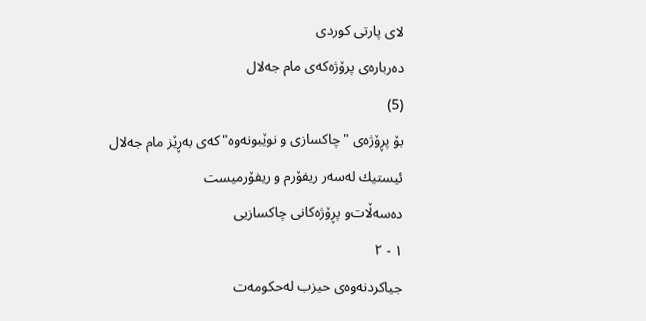لای پارتی كوردی
ده‌رباره‌ی‌ پرۆژه‌كه‌ی‌ مام جه‌لال
(5)
بۆ پڕۆژه‌ی‌ "چاكسازی‌ و نوێبونه‌وه‌"كه‌ی‌ به‌ڕێز مام جه‌لال
ئیستیك له‌سه‌ر ریفۆرم و ریفۆرمیست
ده‌سه‌ڵات‌و پڕۆژه‌کانی چاکسازیی
١ - ٢
جیاكردنه‌وه‌ی‌ حیزب له‌حكومه‌ت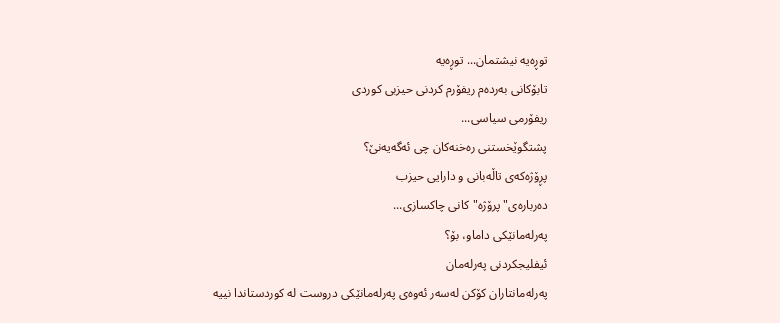توڕه‌یه‌ نیشتمان... توڕه‌یه‌
تابۆكانی‌ به‌رده‌م ریفۆرم كردنی‌ حیزبی‌ كوردی‌
ریفۆرمی سیاسی...
پشتگوێخستنی ره‌خنه‌کان چی ئه‌گه‌یه‌نێ؟
پڕۆژه‌كه‌ی‌ تاڵه‌بانی‌ و دارایی‌ حیزب
ده‌رباره‌ی‌"پرۆژه‌"كانی‌ چاكسازی‌...
په‌رله‌مانێكی‌ داماو، بۆ؟
ئیفلیجكردنی په‌‌رله‌‌مان
په‌رله‌مانتاران كۆكن له‌سه‌ر ئه‌وه‌ی‌ په‌رله‌مانێكی‌ دروست له‌ كوردستاندا نییه‌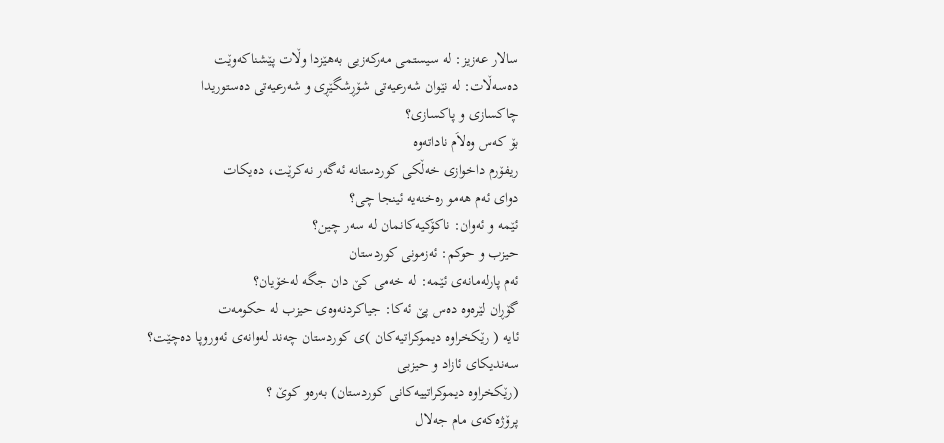سالار عه‌زیز: له‌ سیستمی مه‌ركه‌زیی به‌هێزدا وڵات پێشناكه‌وێت
ده‌سه‌ڵات: له‌ نێوان شه‌رعیه‌تی‌ شۆڕشگێڕی و شه‌رعیه‌تی‌ ده‌ستوریدا
چاکسازی و پاکسازی؟
بۆ كه‌س وه‌لاَم ناداته‌وه‌
ریفۆرم داخوازی‌ خه‌ڵكی‌ كوردستانه‌ ئه‌گه‌ر نه‌كرێت، ده‌یكات
دوای ئه‌م هه‌مو ره‌خنه‌یه‌ ئینجا چی؟
ئێمه‌ و ئه‌وان: ناکۆکیه‌کانمان له‌ سه‌ر چین؟
حیزب و حوکم: ئه‌زمونی کوردستان
ئه‌م پارله‌مانه‌ی ئێمه‌: له‌ خه‌می کێ دان جگه‌ له‌خۆیان؟
گۆڕان لێره‌وه‌ ده‌س پێ ئه‌کا: جیاکردنه‌وه‌ی حیزب له‌ حکومه‌ت
ئایه‌ ( رێكخراوه‌ دیموكراتیه‌كان )ی كوردستان چه‌ند له‌وانه‌ی ئه‌وروپا ده‌چێت؟
سه‌ندیكای‌ ئازاد ‌و حیزبی‌
(رێكخراوه‌ دیموكراتییه‌كانی كوردستان) به‌ره‌و كوێ‌ ؟
پرۆژه‌که‌ی مام جه‌لال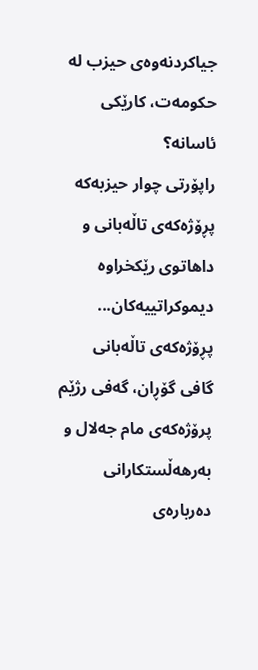جیاكردنه‌وه‌ی‌ حیزب له‌ حكومه‌ت، كارێكی‌ ئاسانه‌؟
راپۆرتی‌ چوار حیزبه‌كه‌
پڕۆژه‌كه‌ی‌ تاڵه‌بانی‌ و داهاتوی‌ رێكخراوه‌ دیموكراتییه‌كان...
پڕۆژه‌كه‌ی‌ تاڵه‌بانی‌
گافی گۆڕان‌، گه‌فی رژێم
پرۆژه‌كه‌ی‌ مام جه‌لال و به‌رهه‌ڵستكارانی‌
ده‌رباره‌ی‌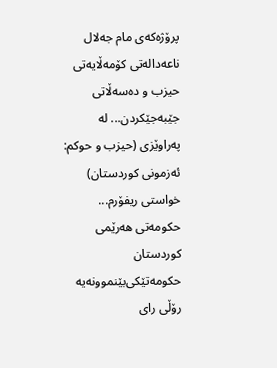پرۆژه‌كه‌ی‌ مام جه‌لال
ناعه‌داله‌تی كۆمه‌ڵایه‌تی
حیزب و ده‌سه‌ڵاتی‌ جێبه‌جێكردن... له‌ په‌راوێزی ‌(حیزب و حوكم: ئه‌زمونی‌ كوردستان)
خواستی‌ ریفۆرم...
حكومه‌تی‌ هه‌رێمی‌ كوردستان حكومه‌تێكی‌بێنموونه‌یه‌
رۆڵی‌ رای‌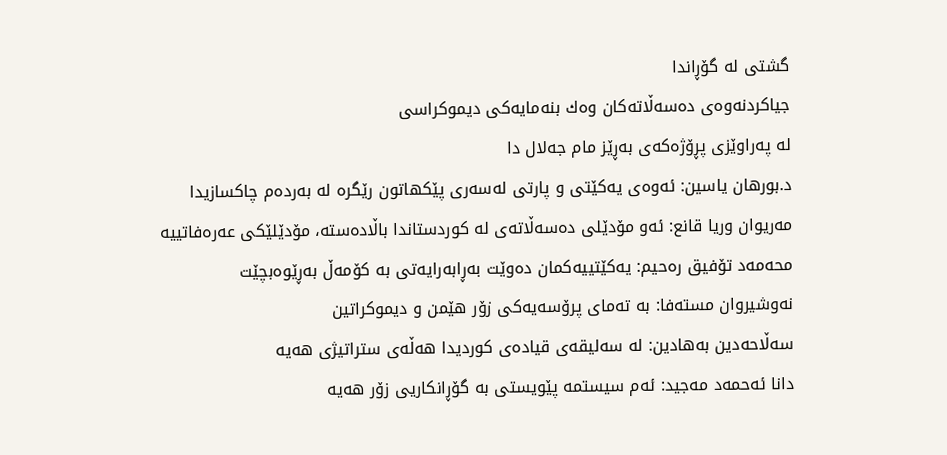گشتی‌ له‌ گۆڕاندا
جیاكردنه‌وه‌ی‌ ده‌سه‌ڵاته‌كان وه‌ك بنه‌مایه‌كی‌ دیموكراسی‌
له‌ په‌راوێزی‌ پڕۆژه‌كه‌ی‌ به‌ڕێز مام جه‌لال دا
د.بورهان یاسین: ئه‌وه‌ی‌ یه‌كێتی‌ ‌و پارتی‌ له‌سه‌ری‌ پێكهاتون رێگره‌ له‌ به‌رده‌م چاكسازیدا
مه‌ریوان وریا قانع: ئه‌و مۆدێلی‌ ده‌سه‌ڵاته‌ی‌ له‌ كوردستاندا باڵاده‌سته‌، مۆدێلێكی‌ عه‌ره‌فاتییه‌
محه‌مه‌د تۆفیق ره‌حیم: یەكێتییەكمان دەوێت بەڕابەرایەتی بە كۆمەڵ بەڕێوەبچێت
نه‌وشیروان مسته‌فا: بە تەمای پرۆسەیەكی زۆر هێمن و دیموكراتین
سه‌ڵاحه‌دین به‌هادین: له‌ سه‌لیقه‌ی‌ قیاده‌ی‌ كوردیدا هه‌ڵه‌ی‌ ستراتیژی‌ هه‌یه‌
دانا ئه‌حمه‌د مه‌جید: ئه‌م سیستمه‌ پێویستی به‌ گۆڕانكاریی زۆر هه‌یه‌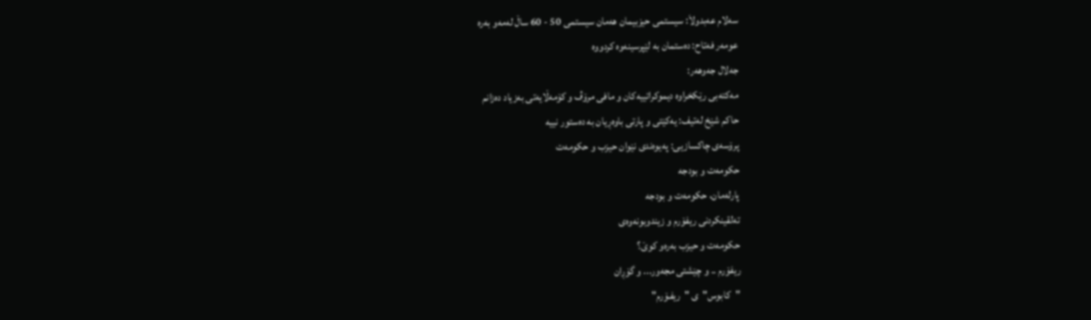سه‌لام عه‌بدولاَ: سیستمی‌ حیزبیمان هه‌مان سیستمی‌ 50 - 60 ساڵ له‌مه‌و به‌ره‌
عومه‌ر فه‌تاح: ده‌ستمان به‌ لێپرسینه‌وه‌ كردووه‌
جه‌لال جه‌وهه‌ر:
مه‌كته‌بی‌ رێكخراوه‌ دیموكراتییه‌كان و مافی‌ مرۆڤ و كۆمه‌ڵایه‌تی‌ به‌زیاد ده‌زانم
حاكم شێخ له‌تیف: یه‌كێتی‌ و پارتی‌ باوه‌ڕیان به‌ ده‌ستور نییه
پرۆسه‌ی‌ چاكسازیی‌: په‌یوه‌ندی‌ نێوان حیزب و حكومه‌ت
حکومه‌ت و بودجه
پارله‌مان، حکومه‌ت و بودجه
ته‌لقینكردنی ریفۆرم ‌و زیندوبونه‌وه‌ی
حكومه‌ت ‌و حیزب به‌ره‌و كوێ‌؟
ریفۆرم .. و چێشتی مجه‌ور... و گۆڕان
"كابوس"ی "ریفـۆرم"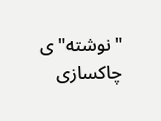"نوشته‌"ی‌ چاكسازی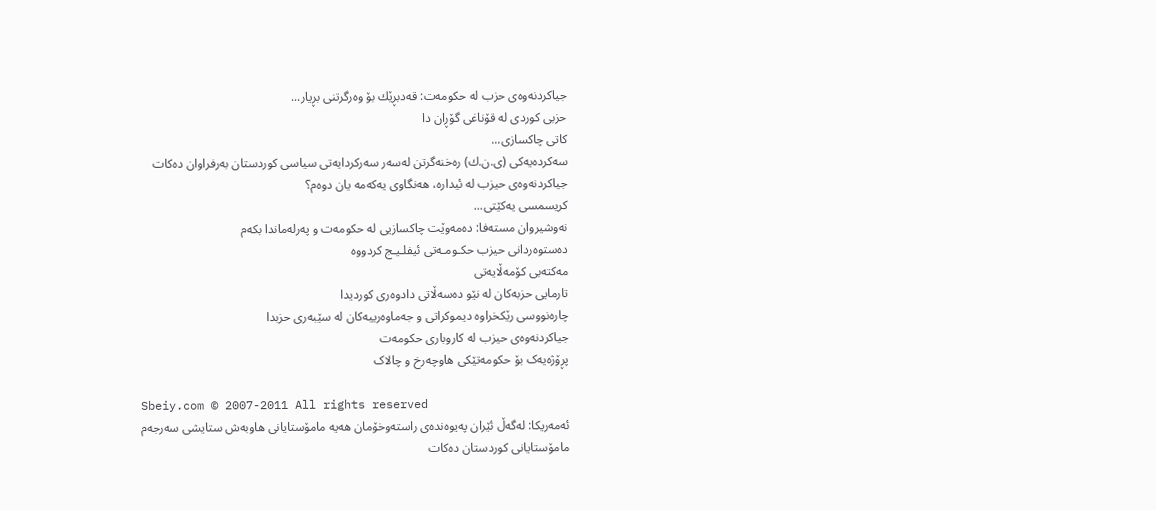جیاكردنه‌وه‌ی‌ حزب له‌ حكومه‌ت: قه‌دبڕێك بۆ وه‌رگرتنی‌ بڕیار...
حزبی كوردی له‌ قۆناغی گۆڕان دا
كاتی چاكسازی...
سه‌كرده‌یه‌كی (ی‌.ن.ك) ره‌خنه‌گرتن له‌سه‌ر سه‌ركردایه‌تی‌ سیاسی كوردستان به‌رفراوان ده‌كات
جیاكردنه‌وه‌ی‌ حیزب له‌ ئیداره‌، هه‌نگاوی یه‌که‌مه‌ یان دوه‌م‌؟
كریسمسی‌ یه‌كێتی‌...
نه‌وشیروان مسته‌فا: ده‌مه‌وێت چاكسازیی‌ له‌ حكومه‌ت و په‌رله‌ماندا بكه‌م
ده‌ستوه‌ردانی‌ حیزب حكـومـه‌تی‌ ئیفلـیـج كردووه‌
مه‌كته‌بی‌ كۆمه‌ڵایه‌تی‌
تارمایی‌ حزبه‌كان له‌ نێو ده‌سه‌ڵاتی‌ دادوه‌ری کوردیدا
چاره‌نووسی‌ رێكخراوه‌ دیموكراتی و جه‌ماوه‌رییه‌كان له‌ سێبه‌ری‌ حزبدا
جیاكردنه‌وه‌ی‌ حیزب له‌ كاروباری‌ حكومه‌ت
پڕۆژه‌یه‌ک بۆ حکومه‌تێکی هاوچه‌رخ و چالاک

Sbeiy.com © 2007-2011 All rights reserved
ئه‌مه‌ریكا: له‌گه‌ڵ ئێران په‌یوه‌نده‌ی‌ راسته‌وخۆمان هه‌یه‌ مامۆستایانی هاوبه‌ش ستایشی سه‌رجه‌م مامۆستایانی‌ كوردستان ده‌كات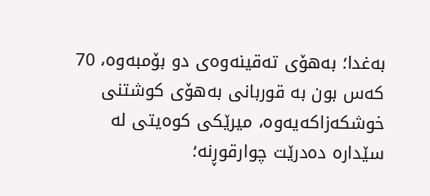به‌غدا؛ به‌هۆی ته‌قینه‌وه‌ی دو بۆمبه‌وه، 70 كه‌س بون به‌ قوربانی‌ به‌هۆی‌ كوشتنی‌ خوشكه‌زاكه‌یه‌وه‌، میرێكی كوه‌یتی‌ له‌ سێداره‌ ده‌درێت چوارقوڕنه‌؛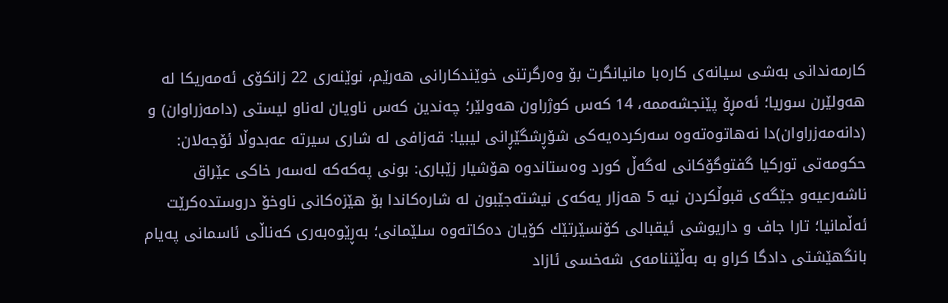كارمه‌ندانی به‌شی سیانه‌ی كاره‌با مانیانگرت بۆ وه‌رگرتنی خوێندكارانی هه‌رێم، نوێنه‌ری‌ 22 زانكۆی‌ ئه‌مه‌ریكا له‌ هه‌ولێرن سوریا؛ ئه‌مڕۆ پێنجشه‌ممه‌، 14 كه‌س كوژراون هه‌ولێر؛ چه‌ندین كه‌س ناویان له‌ناو ليستى (دامه‌زراوان) و (دانه‌مه‌زراوان)دا نه‌هاتوه‌ته‌وه‌ سه‌ركرده‌یه‌كی شۆڕشگێڕانی‌ لیبیا: قه‌زافی له‌ شاری‌ سیرته‌ عه‌بدوڵا ئۆجه‌لان: حكومه‌تی‌ توركیا گفتوگۆكانی‌ له‌گه‌ڵ كورد وه‌ستاندوه‌ هۆشیار زێباری‌: بونی په‌كه‌كه‌ له‌سه‌ر خاكی عێراق ناشه‌رعیه‌و جێگه‌ی‌ قبوڵكردن نیه‌ 5 هه‌زار یه‌كه‌ی‌ نیشته‌جێبون له‌ شاره‌كاندا بۆ هێزه‌كانی ناوخۆ دروستده‌كرێت ئه‌ڵمانیا؛ تارا جاف و داریوشی‌ ئیقبالی‌ كۆنسێرتێك كۆیان ده‌كاته‌وه‌ سلێمانی؛ به‌ڕێوه‌به‌ری كه‌ناڵی ئاسمانی په‌یام بانگهێشتی دادگا کراو به‌ به‌ڵێننامه‌ی شه‌خسی ئازاد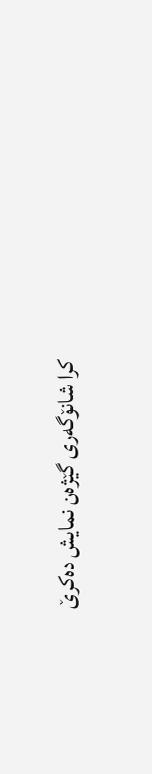کرا شانۆگه‌ری‌ گێژه‌ن نمایش ده‌كرێ